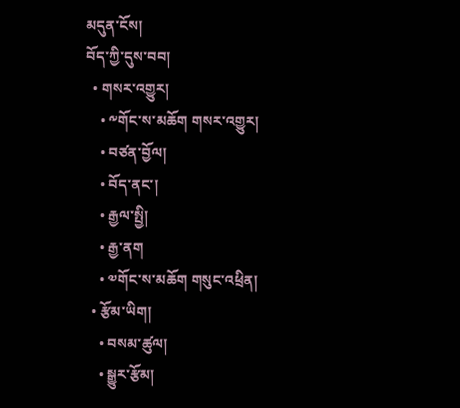མདུན་ངོས།
བོད་ཀྱི་དུས་བབ།
  • གསར་འགྱུར།
    • ༸གོང་ས་མཆོག གསར་འགྱུར།
    • བཙན་བྱོལ།
    • བོད་ནང་།
    • རྒྱལ་སྤྱི།
    • རྒྱ་ནག
    • ༧གོང་ས་མཆོག གསུང་འཕྲིན།
  • རྩོམ་ཡིག།
    • བསམ་ཚུལ།
    • སྒྱུར་རྩོམ།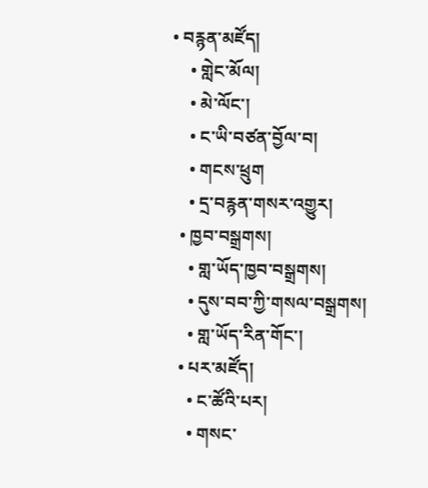• བརྙན་མཛོད།
    • གླེང་མོལ།
    • མེ་ལོང་།
    • ང་ཡི་བཙན་བྱོལ་བ།
    • གངས་ཕྲུག
    • དྲ་བརྙན་གསར་འགྱུར།
  • ཁྱབ་བསྒྲགས།
    • གླ་ཡོད་ཁྱབ་བསྒྲགས།
    • དུས་བབ་ཀྱི་གསལ་བསྒྲགས།
    • གླ་ཡོད་རིན་གོང་།
  • པར་མཛོད།
    • ང་ཚོའི་པར།
    • གསང་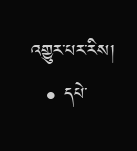འགྱུར་པར་རིས།
  • དཔེ་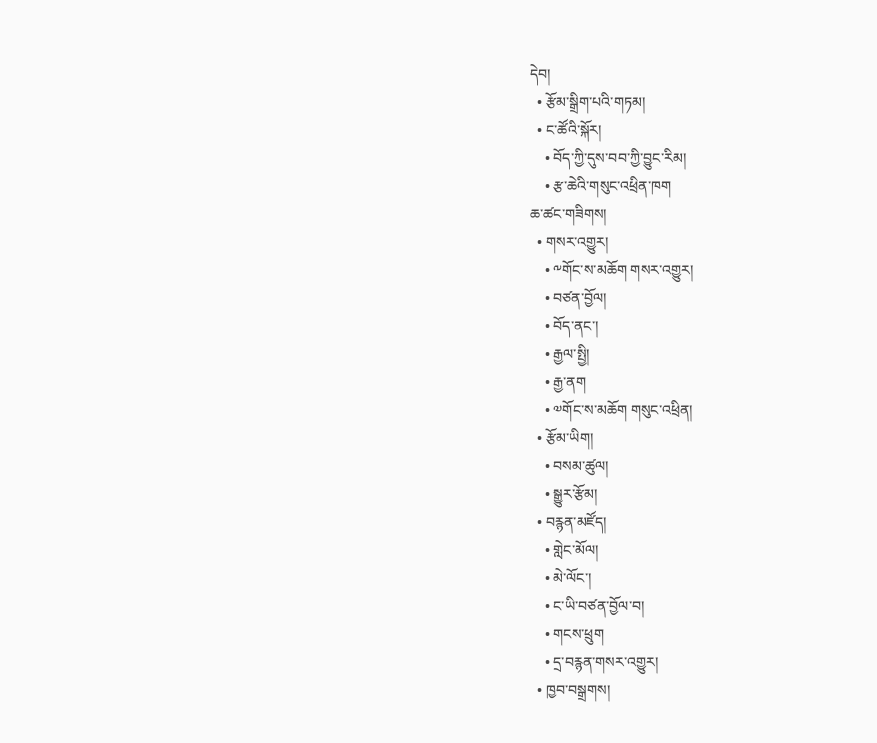དེབ།
  • རྩོམ་སྒྲིག་པའི་གཏམ།
  • ང་ཚོའི་སྐོར།
    • བོད་ཀྱི་དུས་བབ་ཀྱི་བྱུང་རིམ།
    • རྩ་ཆེའི་གསུང་འཕྲིན་ཁག
ཆ་ཚང་གཟིགས།
  • གསར་འགྱུར།
    • ༸གོང་ས་མཆོག གསར་འགྱུར།
    • བཙན་བྱོལ།
    • བོད་ནང་།
    • རྒྱལ་སྤྱི།
    • རྒྱ་ནག
    • ༧གོང་ས་མཆོག གསུང་འཕྲིན།
  • རྩོམ་ཡིག།
    • བསམ་ཚུལ།
    • སྒྱུར་རྩོམ།
  • བརྙན་མཛོད།
    • གླེང་མོལ།
    • མེ་ལོང་།
    • ང་ཡི་བཙན་བྱོལ་བ།
    • གངས་ཕྲུག
    • དྲ་བརྙན་གསར་འགྱུར།
  • ཁྱབ་བསྒྲགས།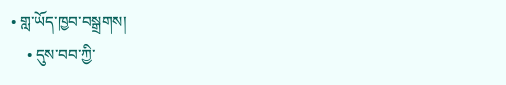• གླ་ཡོད་ཁྱབ་བསྒྲགས།
    • དུས་བབ་ཀྱི་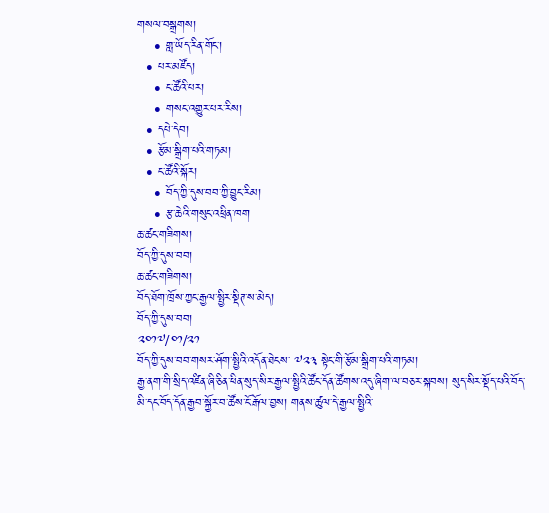གསལ་བསྒྲགས།
    • གླ་ཡོད་རིན་གོང་།
  • པར་མཛོད།
    • ང་ཚོའི་པར།
    • གསང་འགྱུར་པར་རིས།
  • དཔེ་དེབ།
  • རྩོམ་སྒྲིག་པའི་གཏམ།
  • ང་ཚོའི་སྐོར།
    • བོད་ཀྱི་དུས་བབ་ཀྱི་བྱུང་རིམ།
    • རྩ་ཆེའི་གསུང་འཕྲིན་ཁག
ཆ་ཚང་གཟིགས།
བོད་ཀྱི་དུས་བབ།
ཆ་ཚང་གཟིགས།
བོད་ཐོག་ཁྲོས་ཀྱང་རྒྱལ་སྤྱིར་སྡིཊ་ས་མེད།
བོད་ཀྱི་དུས་བབ།
༢༠༡༧/༠༡/༢༡
བོད་ཀྱི་དུས་བབ་གསར་ཤོག་སྤྱིའི་འདོན་ཐེངས་ ༧༢༣ སྟེང་གི་རྩོམ་སྒྲིག་པའི་གཏམ།
རྒྱ་ནག་གི་སྲིད་འཛིན་ཞི་ཅིན་ཕིན་སུད་སིར་རྒྱལ་སྤྱིའི་ཚོང་དོན་ཚོགས་འདུ་ཞིག་ལ་བཅར་སྐབས། སུད་སིར་སྡོད་པའི་བོད་མི་དང་བོད་དོན་རྒྱབ་སྐྱོར་བ་ཚོས་ངོ་རྒོལ་བྱས། གནས་ཚུལ་དེ་རྒྱལ་སྤྱིའི་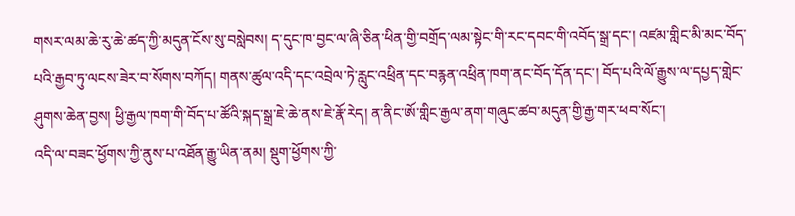གསར་ལམ་ཆེ་རུ་ཆེ་ཚད་ཀྱི་མདུན་ངོས་སུ་བསླེབས། ད་དུང་ཁ་བྱང་ལ་ཞི་ཅིན་ཕིན་གྱི་བགྲོད་ལམ་སྟེང་གི་རང་དབང་གི་འབོད་སྒྲ་དང་། འཛམ་གླིང་མི་མང་བོད་པའི་རྒྱབ་ཏུ་ལངས་ཟེར་བ་སོགས་བཀོད། གནས་ཚུལ་འདི་དང་འབྲེལ་ཏེ་རླུང་འཕྲིན་དང་བརྙན་འཕྲིན་ཁག་ནང་བོད་དོན་དང་། བོད་པའི་ལོ་རྒྱུས་ལ་དཔྱད་གླེང་ཤུགས་ཆེན་བྱས། ཕྱི་རྒྱལ་ཁག་གི་བོད་པ་ཚོའི་སྐད་སྒྲ་ཇེ་ཆེ་ནས་ཇེ་རྣོ་རེད། ན་ནིང་ཨོ་གླིང་རྒྱལ་ནག་གཞུང་ཚབ་མདུན་གྱི་རྒྱ་གར་ཕབ་སོང་།
འདི་ལ་བཟང་ཕྱོགས་ཀྱི་ནུས་པ་འཐོན་རྒྱུ་ཡིན་ནམ། སྡུག་ཕྱོགས་ཀྱི་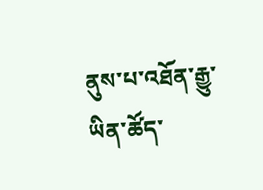ནུས་པ་འཐོན་རྒྱུ་ཡིན་ཚོད་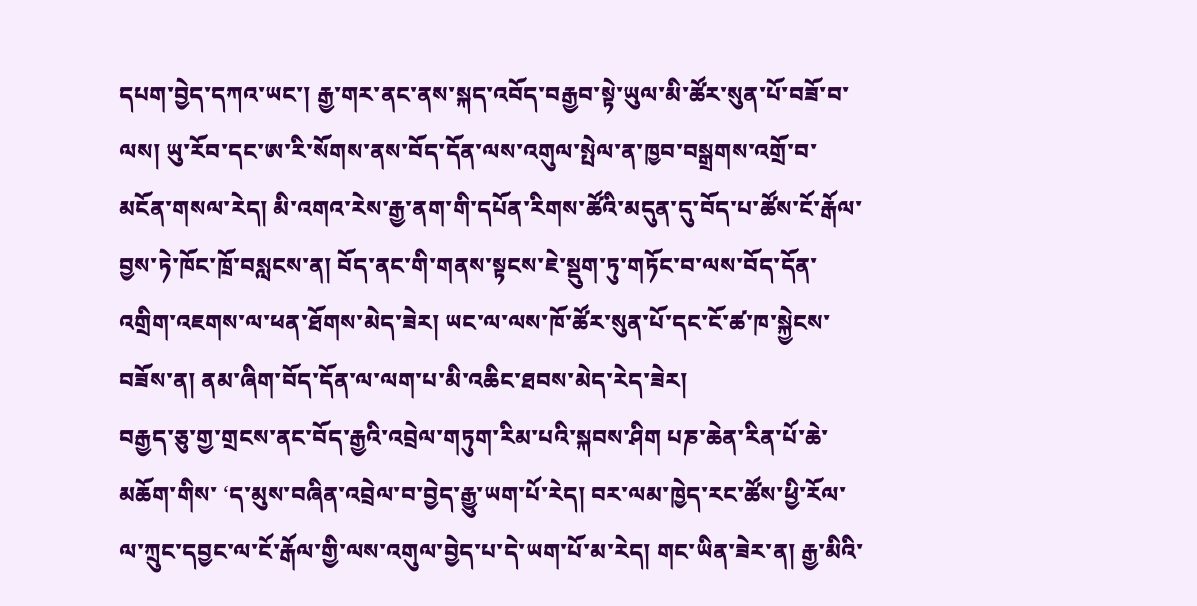དཔག་བྱེད་དཀའ་ཡང་། རྒྱ་གར་ནང་ནས་སྐད་འབོད་བརྒྱབ་སྟེ་ཡུལ་མི་ཚོར་སུན་པོ་བཟོ་བ་ལས། ཡུ་རོབ་དང་ཨ་རི་སོགས་ནས་བོད་དོན་ལས་འགུལ་སྤེལ་ན་ཁྱབ་བསྒྲགས་འགྲོ་བ་མངོན་གསལ་རེད། མི་འགའ་རེས་རྒྱ་ནག་གི་དཔོན་རིགས་ཚོའི་མདུན་དུ་བོད་པ་ཚོས་ངོ་རྒོལ་བྱས་ཏེ་ཁོང་ཁྲོ་བསླངས་ན། བོད་ནང་གི་གནས་སྟངས་ཇེ་སྡུག་ཏུ་གཏོང་བ་ལས་བོད་དོན་འགྲིག་འཇགས་ལ་ཕན་ཐོགས་མེད་ཟེར། ཡང་ལ་ལས་ཁོ་ཚོར་སུན་པོ་དང་ངོ་ཚ་ཁ་སྐྱེངས་བཟོས་ན། ནམ་ཞིག་བོད་དོན་ལ་ལག་པ་མི་འཆིང་ཐབས་མེད་རེད་ཟེར།
བརྒྱད་ཅུ་གྱ་གྲངས་ནང་བོད་རྒྱའི་འབྲེལ་གཏུག་རིམ་པའི་སྐབས་ཤིག པཎ་ཆེན་རིན་པོ་ཆེ་མཆོག་གིས་ ‘ད་མུས་བཞིན་འབྲེལ་བ་བྱེད་རྒྱུ་ཡག་པོ་རེད། བར་ལམ་ཁྱེད་རང་ཚོས་ཕྱི་རོལ་ལ་ཀྲུང་དབྱང་ལ་ངོ་རྒོལ་གྱི་ལས་འགུལ་བྱེད་པ་དེ་ཡག་པོ་མ་རེད། གང་ཡིན་ཟེར་ན། རྒྱ་མིའི་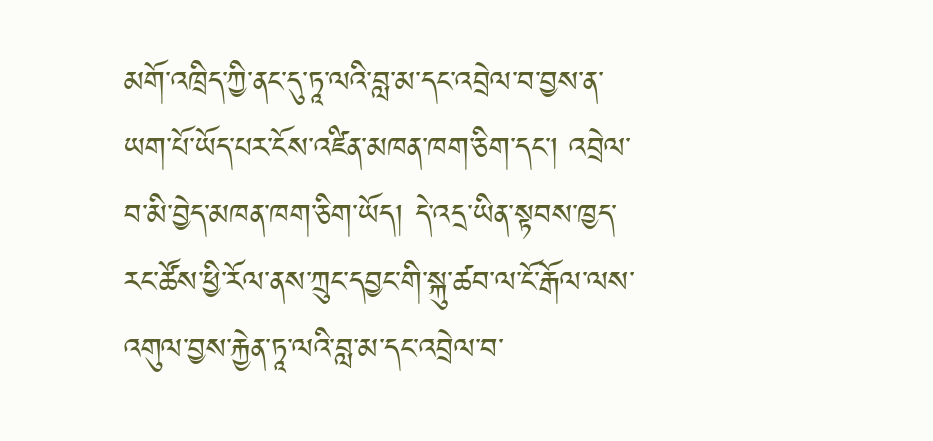མགོ་འཁྲིད་ཀྱི་ནང་དུ་ཏཱ་ལའི་བླ་མ་དང་འབྲེལ་བ་བྱས་ན་ཡག་པོ་ཡོད་པར་ངོས་འཛིན་མཁན་ཁག་ཅིག་དང་། འབྲེལ་བ་མི་བྱེད་མཁན་ཁག་ཅིག་ཡོད། དེ་འདྲ་ཡིན་སྟབས་ཁྱད་རང་ཚོས་ཕྱི་རོལ་ནས་ཀྲུང་དབྱང་གི་སྐུ་ཚབ་ལ་ངོ་རྒོལ་ལས་འགུལ་བྱས་རྐྱེན་ཏཱ་ལའི་བླ་མ་དང་འབྲེལ་བ་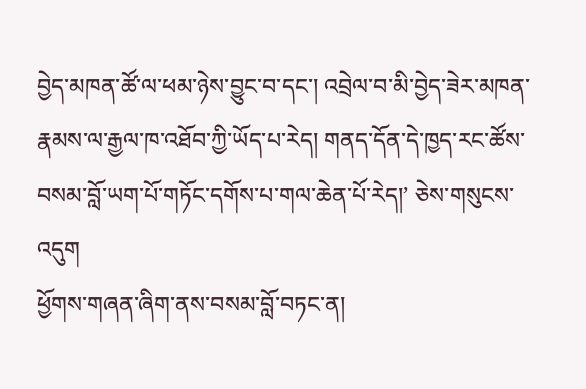བྱེད་མཁན་ཚོ་ལ་ཕམ་ཉེས་བྱུང་བ་དང་། འབྲེལ་བ་མི་བྱེད་ཟེར་མཁན་རྣམས་ལ་རྒྱལ་ཁ་འཐོབ་ཀྱི་ཡོད་པ་རེད། གནད་དོན་དེ་ཁྱད་རང་ཚོས་བསམ་བློ་ཡག་པོ་གཏོང་དགོས་པ་གལ་ཆེན་པོ་རེད།’ ཅེས་གསུངས་འདུག
ཕྱོགས་གཞན་ཞིག་ནས་བསམ་བློ་བཏང་ན།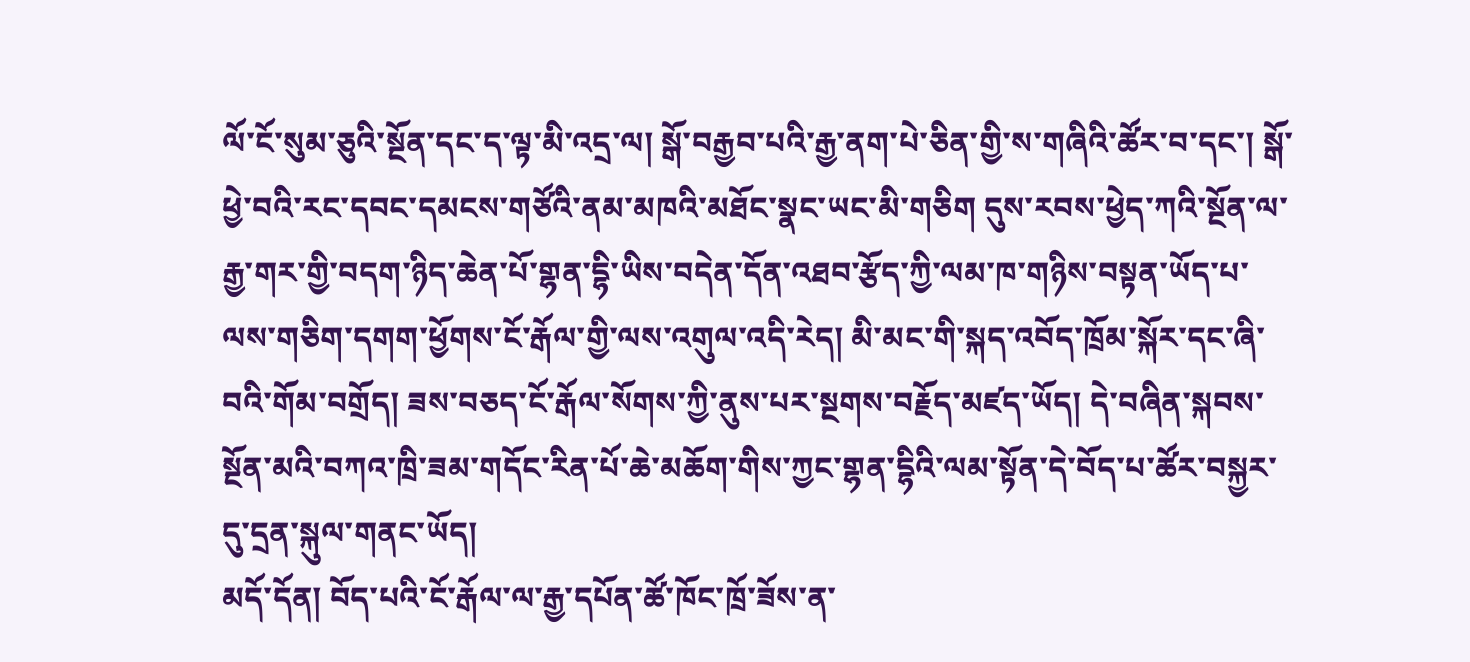ལོ་ངོ་སུམ་ཅུའི་སྔོན་དང་ད་ལྟ་མི་འདྲ་ལ། སྒོ་བརྒྱབ་པའི་རྒྱ་ནག་པེ་ཅིན་གྱི་ས་གཞིའི་ཚོར་བ་དང་། སྒོ་ཕྱེ་བའི་རང་དབང་དམངས་གཙོའི་ནམ་མཁའི་མཐོང་སྣང་ཡང་མི་གཅིག དུས་རབས་ཕྱེད་ཀའི་སྔོན་ལ་རྒྱ་གར་གྱི་བདག་ཉིད་ཆེན་པོ་གྷན་དྷི་ཡིས་བདེན་དོན་འཐབ་རྩོད་ཀྱི་ལམ་ཁ་གཉིས་བསྟན་ཡོད་པ་ལས་གཅིག་དགག་ཕྱོགས་ངོ་རྒོལ་གྱི་ལས་འགུལ་འདི་རེད། མི་མང་གི་སྐད་འབོད་ཁྲོམ་སྐོར་དང་ཞི་བའི་གོམ་བགྲོད། ཟས་བཅད་ངོ་རྒོལ་སོགས་ཀྱི་ནུས་པར་སྔགས་བརྗོད་མཛད་ཡོད། དེ་བཞིན་སྐབས་སྔོན་མའི་བཀའ་ཁྲི་ཟམ་གདོང་རིན་པོ་ཆེ་མཆོག་གིས་ཀྱང་གྷན་དྷིའི་ལམ་སྟོན་དེ་བོད་པ་ཚོར་བསྐྱར་དུ་དྲན་སྐུལ་གནང་ཡོད།
མདོ་དོན། བོད་པའི་ངོ་རྒོལ་ལ་རྒྱ་དཔོན་ཚོ་ཁོང་ཁྲོ་ཟོས་ན་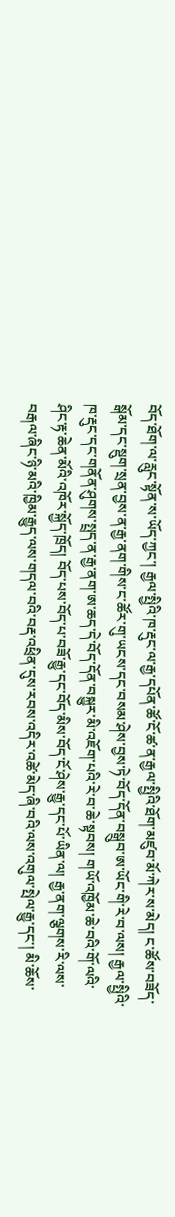བོད་ཐོག་ལ་རླུང་སྟོན་ས་ཡོད་ཀྱང་། རྒྱལ་སྤྱིའི་ཁ་རྡུང་ལ་རྒྱ་དཔོན་ཚོ་ངོ་ཚ་ན་རྒྱལ་སྤྱིའི་ཐོག་མཛུབ་མོ་ཀེར་ས་མེད། ང་ཚོས་བཟོད་སྒོམ་དང་སྡུག་སྲན་བྱས་ན་རྒྱ་ནག་གིས་ང་ཚོར་གུ་ཡངས་དང་བསམ་ཤེས་བྱས་ཏེ་བོད་དོན་བསྒྲུབ་ཨ་ཡོང་གི་རེ་བ་ལས། རྒྱལ་སྤྱིའི་ཁ་རྡུང་དང་གནོན་ཤུགས་སྤྲད་ན་རྒྱ་ནག་ཨ་ཆད་དེ་བོད་དོན་བསྐྱུར་མི་འཇོག་པའི་རེ་བ་ཆེ་སྟབས། གཡོ་འཁྱོམ་ཆེ་བའི་གོ་ལའི་ཤིང་རྟ་ཆེན་མོའི་འཁོར་སྐྱོད་ཁྲོད། བོད་པས་བོད་པ་བཟོ་རྒྱུ་དང་བོད་མིས་བོད་ངོ་ཤེས་རྒྱུ་དང་པོ་ཡིན་ལ། རྒྱ་ནག་ལྕགས་རི་ལས་བརྒལ་ཞིང་ཉི་མའི་ཁྱིམ་རྒྱུད་ལས་གདལ་བའི་བརྡ་འཕྲིན་དུས་རབས་འདིར་འཚེ་མེད་ཞི་བའི་ལས་འགུལ་སྤེལ་རྒྱུ་དང་། མི་ཆོས་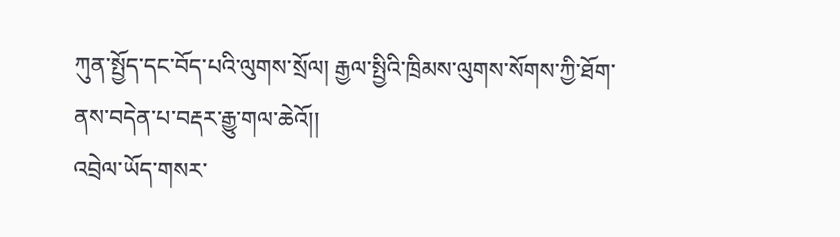ཀུན་སྤྱོད་དང་བོད་པའི་ལུགས་སྲོལ། རྒྱལ་སྤྱིའི་ཁྲིམས་ལུགས་སོགས་ཀྱི་ཐོག་ནས་བདེན་པ་བརྡར་རྒྱུ་གལ་ཆེའོ།།
འབྲེལ་ཡོད་གསར་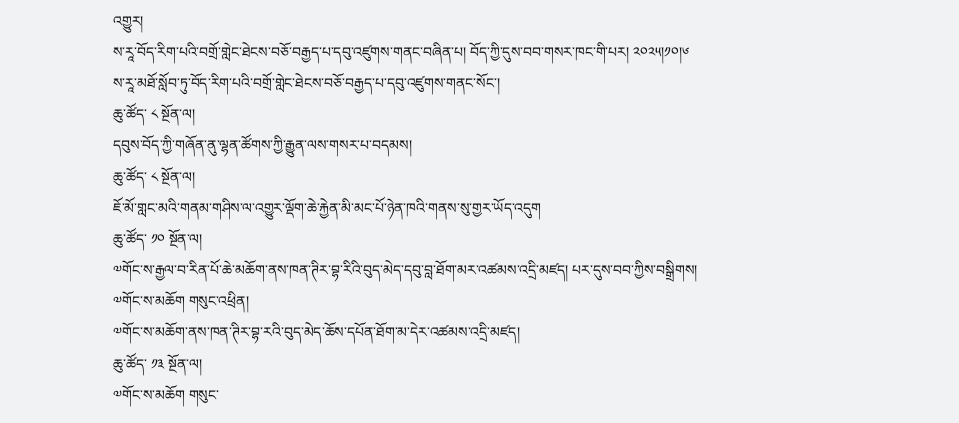འགྱུར།
ས་རཱ་བོད་རིག་པའི་བགྲོ་གླེང་ཐེངས་བཅོ་བརྒྱད་པ་དབུ་འཛུགས་གནང་བཞིན་པ། བོད་ཀྱི་དུས་བབ་གསར་ཁང་གི་པར། ༢༠༢༥།༡༠།༦
ས་རཱ་མཐོ་སློབ་ཏུ་བོད་རིག་པའི་བགྲོ་གླེང་ཐེངས་བཅོ་བརྒྱད་པ་དབུ་འཛུགས་གནང་སོང་།
ཆུ་ཚོད་ ༨ སྔོན་ལ།
དབུས་བོད་ཀྱི་གཞོན་ནུ་ལྷན་ཚོགས་ཀྱི་རྒྱུན་ལས་གསར་པ་བདམས།
ཆུ་ཚོད་ ༨ སྔོན་ལ།
ཇོ་མོ་གླང་མའི་གནམ་གཤིས་ལ་འགྱུར་ལྡོག་ཆེ་རྐྱེན་མི་མང་པོ་ཉེན་ཁའི་གནས་སུ་གྱར་ཡོད་འདུག
ཆུ་ཚོད་ ༡༠ སྔོན་ལ།
༧གོང་ས་རྒྱལ་བ་རིན་པོ་ཆེ་མཆོག་ནས་ཁན་ཊིར་བྷ་རིའི་བུད་མེད་དབུ་བླ་ཐོག་མར་འཚམས་འདྲི་མཛད། པར་དུས་བབ་ཀྱིས་བསྒྲིགས།
༧གོང་ས་མཆོག གསུང་འཕྲིན།
༧གོང་ས་མཆོག་ནས་ཁན་ཊིར་བྷ་རའི་བུད་མེད་ཆོས་དཔོན་ཐོག་མ་དེར་འཚམས་འདྲི་མཛད།
ཆུ་ཚོད་ ༡༣ སྔོན་ལ།
༧གོང་ས་མཆོག གསུང་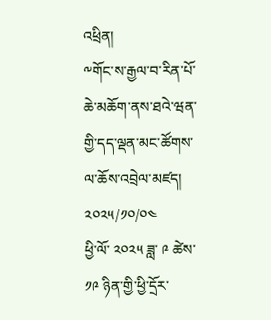འཕྲིན།
༸གོང་ས་རྒྱལ་བ་རིན་པོ་ཆེ་མཆོག་ནས་ཐའེ་ཝན་གྱི་དད་ལྡན་མང་ཚོགས་ལ་ཆོས་འབྲེལ་མཛད།
༢༠༢༥/༡༠/༠༤
ཕྱི་ལོ་ ༢༠༢༥ ཟླ་ ༩ ཚེས་ ༡༩ ཉིན་གྱི་ཕྱི་དྲོར་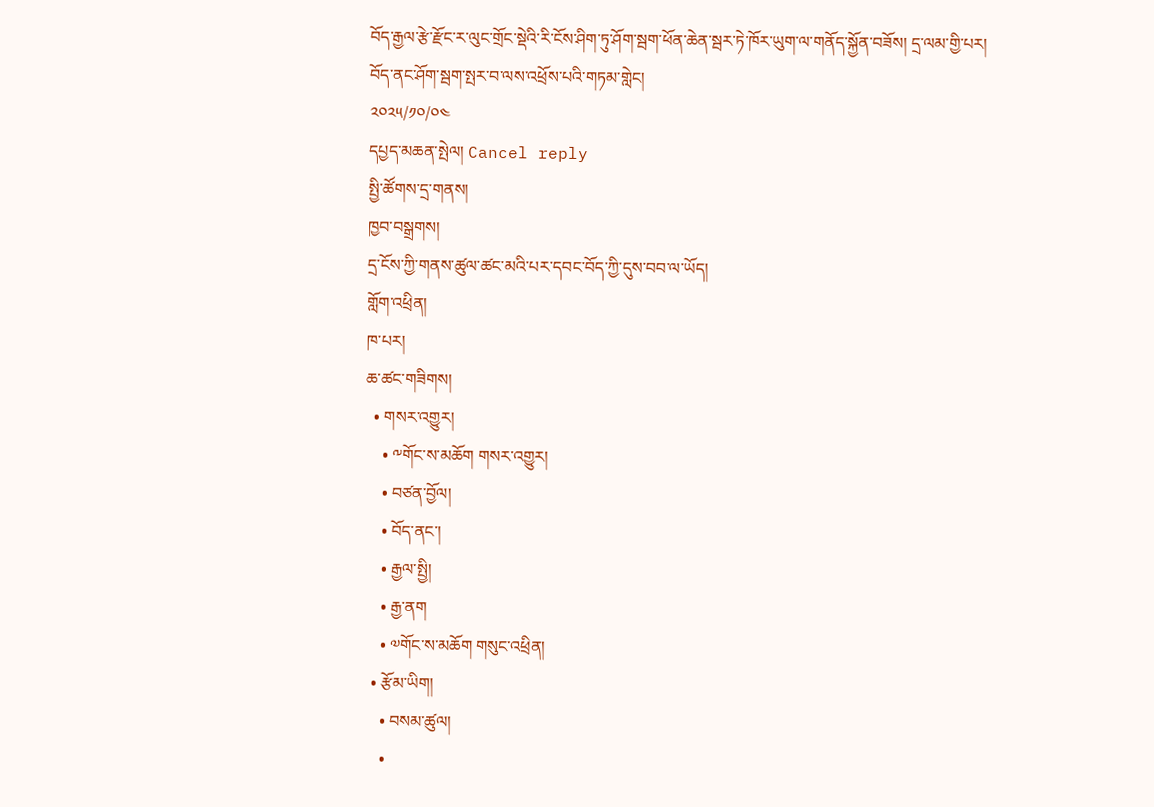བོད་རྒྱལ་རྩེ་རྫོང་ར་ལུང་གྲོང་སྡེའི་རི་ངོས་ཤིག་ཏུ་ཤོག་སྦག་ཕོན་ཆེན་སྦར་ཏེ་ཁོར་ཡུག་ལ་གནོད་སྐྱོན་བཟོས། དྲ་ལམ་གྱི་པར།
བོད་ནང་ཤོག་སྦག་སྤར་བ་ལས་འཕྲོས་པའི་གཏམ་གླེང།
༢༠༢༥/༡༠/༠༤
དཔྱད་མཆན་སྤེལ། Cancel reply
སྤྱི་ཚོགས་དྲ་གནས།
ཁྱབ་བསྒྲགས།
དྲ་ངོས་ཀྱི་གནས་ཚུལ་ཚང་མའི་པར་དབང་བོད་ཀྱི་དུས་བབ་ལ་ཡོད།
གློག་འཕྲིན།
ཁ་པར།
ཆ་ཚང་གཟིགས།
  • གསར་འགྱུར།
    • ༸གོང་ས་མཆོག གསར་འགྱུར།
    • བཙན་བྱོལ།
    • བོད་ནང་།
    • རྒྱལ་སྤྱི།
    • རྒྱ་ནག
    • ༧གོང་ས་མཆོག གསུང་འཕྲིན།
  • རྩོམ་ཡིག།
    • བསམ་ཚུལ།
    •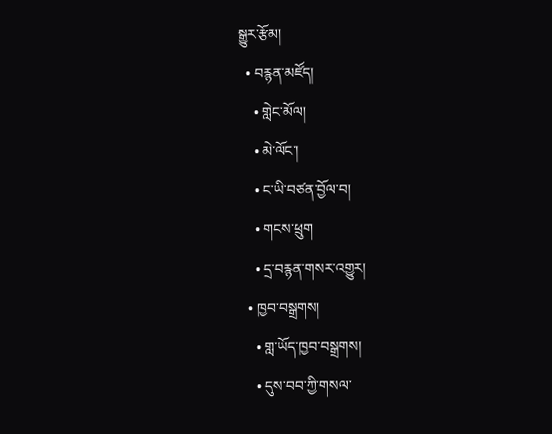སྒྱུར་རྩོམ།
  • བརྙན་མཛོད།
    • གླེང་མོལ།
    • མེ་ལོང་།
    • ང་ཡི་བཙན་བྱོལ་བ།
    • གངས་ཕྲུག
    • དྲ་བརྙན་གསར་འགྱུར།
  • ཁྱབ་བསྒྲགས།
    • གླ་ཡོད་ཁྱབ་བསྒྲགས།
    • དུས་བབ་ཀྱི་གསལ་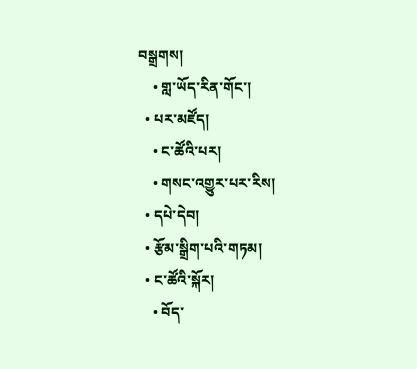བསྒྲགས།
    • གླ་ཡོད་རིན་གོང་།
  • པར་མཛོད།
    • ང་ཚོའི་པར།
    • གསང་འགྱུར་པར་རིས།
  • དཔེ་དེབ།
  • རྩོམ་སྒྲིག་པའི་གཏམ།
  • ང་ཚོའི་སྐོར།
    • བོད་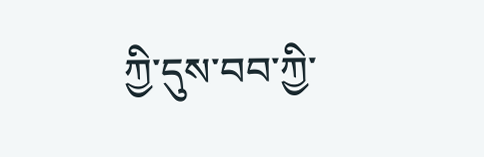ཀྱི་དུས་བབ་ཀྱི་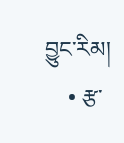བྱུང་རིམ།
    • རྩ་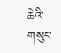ཆེའི་གསུང་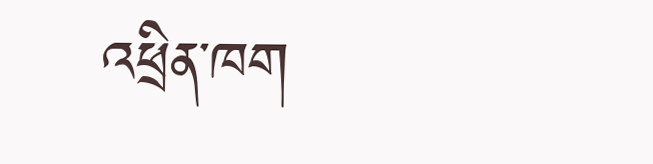འཕྲིན་ཁག